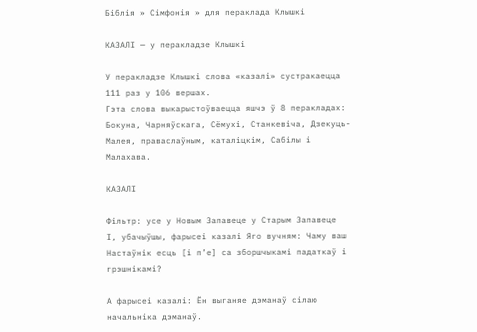Біблія » Сімфонія » для пераклада Клышкi

КАЗАЛІ — у перакладзе Клышкi

У перакладзе Клышкi слова «казалі» сустракаецца 111 раз у 106 вершах.
Гэта слова выкарыстоўваецца яшчэ ў 8 перакладах: Бокуна, Чарняўскага, Сёмухі, Станкевіча, Дзекуць-Малея, праваслаўным, каталіцкім, Сабілы і Малахава.

КАЗАЛІ

Фільтр: усе у Новым Запавеце у Старым Запавеце
І, убачыўшы, фарысеі казалі Яго вучням: Чаму ваш Настаўнік есць [і п’е] са зборшчыкамі падаткаў і грэшнікамі?

А фарысеі казалі: Ён выганяе дэманаў сілаю начальніка дэманаў.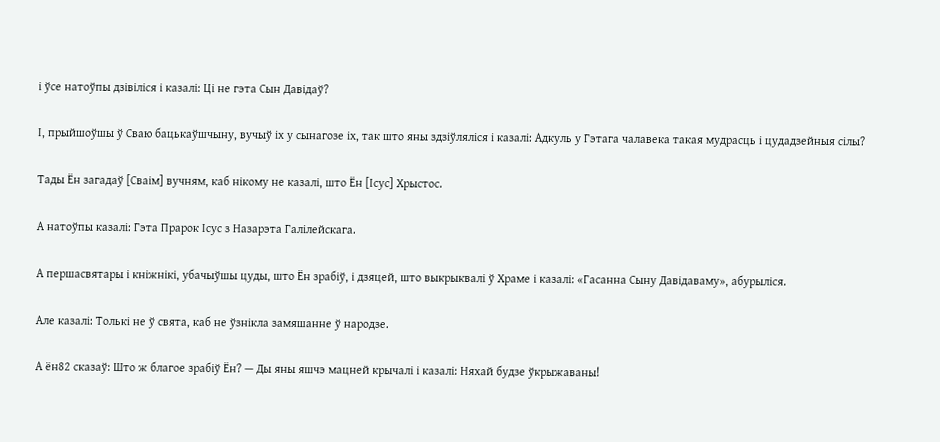і ўсе натоўпы дзівіліся і казалі: Ці не гэта Сын Давідаў?

І, прыйшоўшы ў Сваю бацькаўшчыну, вучыў іх у сынагозе іх, так што яны здзіўляліся і казалі: Адкуль у Гэтага чалавека такая мудрасць і цудадзейныя сілы?

Тады Ён загадаў [Сваім] вучням, каб нікому не казалі, што Ён [Ісус] Хрыстос.

А натоўпы казалі: Гэта Прарок Ісус з Назарэта Галілейскага.

А першасвятары і кніжнікі, убачыўшы цуды, што Ён зрабіў, і дзяцей, што выкрыквалі ў Храме і казалі: «Гасанна Сыну Давідаваму», абурыліся.

Але казалі: Толькі не ў свята, каб не ўзнікла замяшанне ў народзе.

А ён82 сказаў: Што ж благое зрабіў Ён? — Ды яны яшчэ мацней крычалі і казалі: Няхай будзе ўкрыжаваны!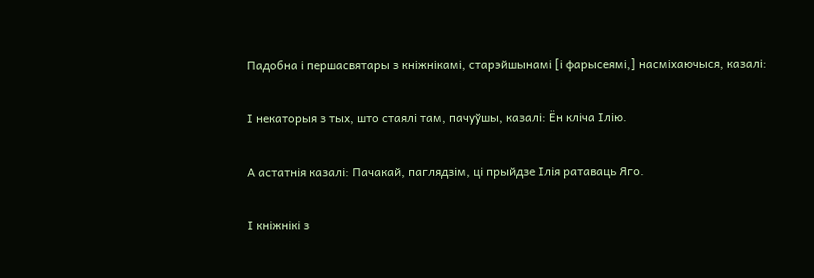Падобна і першасвятары з кніжнікамі, старэйшынамі [і фарысеямі,] насміхаючыся, казалі:

І некаторыя з тых, што стаялі там, пачуўшы, казалі: Ён кліча Ілію.

А астатнія казалі: Пачакай, паглядзім, ці прыйдзе Ілія ратаваць Яго.

І кніжнікі з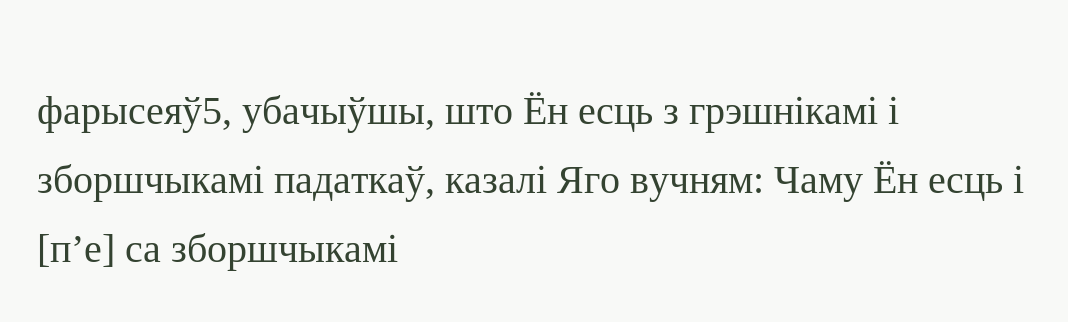фарысеяў5, убачыўшы, што Ён есць з грэшнікамі і зборшчыкамі падаткаў, казалі Яго вучням: Чаму Ён есць і [п’е] са зборшчыкамі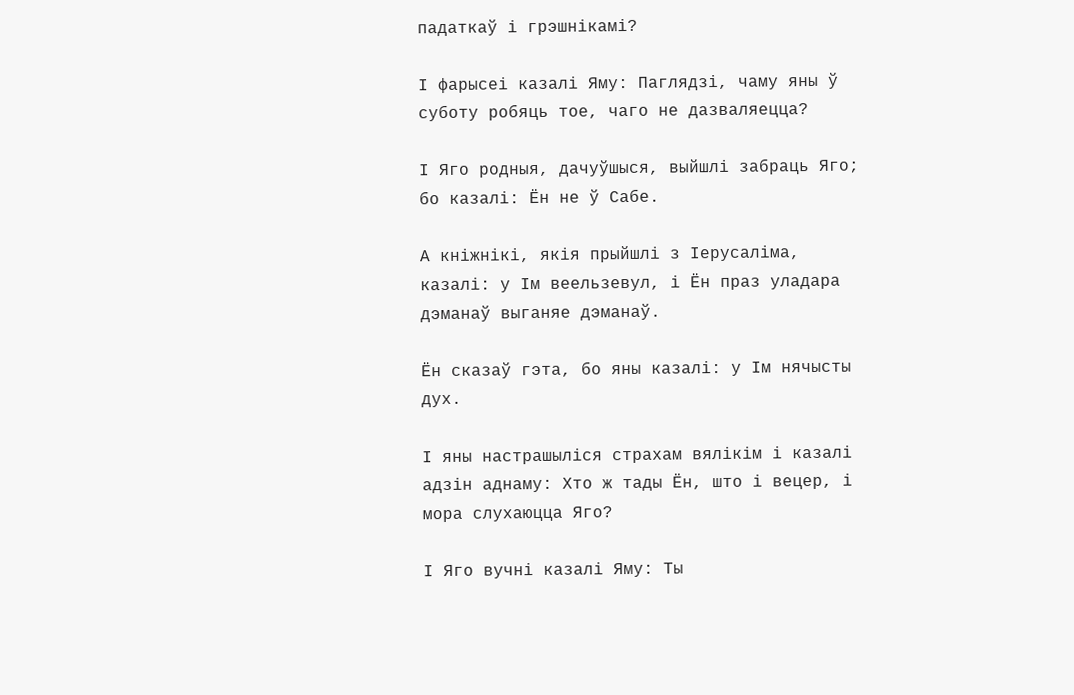падаткаў і грэшнікамі?

І фарысеі казалі Яму: Паглядзі, чаму яны ў суботу робяць тое, чаго не дазваляецца?

І Яго родныя, дачуўшыся, выйшлі забраць Яго; бо казалі: Ён не ў Сабе.

А кніжнікі, якія прыйшлі з Іерусаліма, казалі: у Ім веельзевул, і Ён праз уладара дэманаў выганяе дэманаў.

Ён сказаў гэта, бо яны казалі: у Ім нячысты дух.

І яны настрашыліся страхам вялікім і казалі адзін аднаму: Хто ж тады Ён, што і вецер, і мора слухаюцца Яго?

І Яго вучні казалі Яму: Ты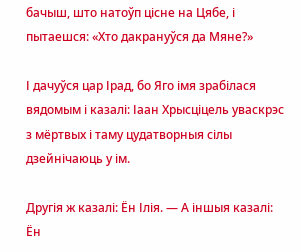бачыш, што натоўп цісне на Цябе, і пытаешся: «Хто дакрануўся да Мяне?»

І дачуўся цар Ірад, бо Яго імя зрабілася вядомым і казалі: Іаан Хрысціцель уваскрэс з мёртвых і таму цудатворныя сілы дзейнічаюць у ім.

Другія ж казалі: Ён Ілія. — А іншыя казалі: Ён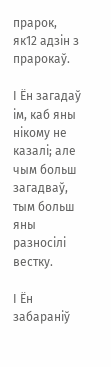прарок, як12 адзін з прарокаў.

І Ён загадаў ім, каб яны нікому не казалі; але чым больш загадваў, тым больш яны разносілі вестку.

І Ён забараніў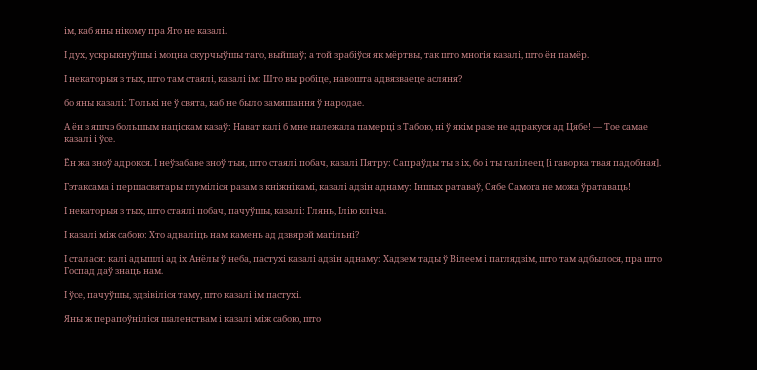ім, каб яны нікому пра Яго не казалі.

І дух, ускрыкнуўшы і моцна скурчыўшы таго, выйшаў; а той зрабіўся як мёртвы, так што многія казалі, што ён памёр.

І некаторыя з тых, што там стаялі, казалі ім: Што вы робіце, навошта адвязваеце асляня?

бо яны казалі: Толькі не ў свята, каб не было замяшання ў народае.

А ён з яшчэ большым націскам казаў: Нават калі б мне належала памерці з Табою, ні ў якім разе не адракуся ад Цябе! — Тое самае казалі і ўсе.

Ён жа зноў адрокся. І неўзабаве зноў тыя, што стаялі побач, казалі Пятру: Сапраўды ты з іх, бо і ты галілеец [і гаворка твая падобная].

Гэтаксама і першасвятары глуміліся разам з кніжнікамі, казалі адзін аднаму: Іншых ратаваў, Сябе Самога не можа ўратаваць!

І некаторыя з тых, што стаялі побач, пачуўшы, казалі: Глянь, Ілію кліча.

І казалі між сабою: Хто адваліць нам камень ад дзвярэй магільні?

І сталася: калі адышлі ад іх Анёлы ў неба, пастухі казалі адзін аднаму: Хадзем тады ў Вілеем і паглядзім, што там адбылося, пра што Госпад даў знаць нам.

І ўсе, пачуўшы, здзівіліся таму, што казалі ім пастухі.

Яны ж перапоўніліся шаленствам і казалі між сабою, што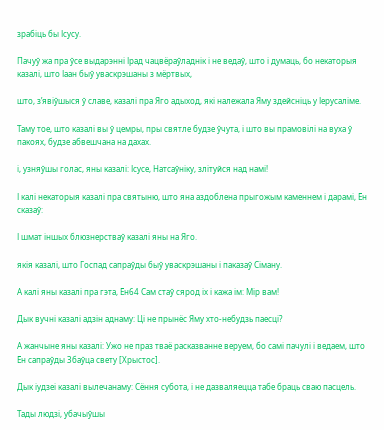зрабіць бы Ісусу.

Пачуў жа пра ўсе выдарэнні Ірад чацвёраўладнік і не ведаў, што і думаць, бо некаторыя казалі, што Іаан быў уваскрэшаны з мёртвых,

што, з’явіўшыся ў славе, казалі пра Яго адыход, які належала Яму здейсніць у Іерусаліме.

Таму тое, што казалі вы ў цемры, пры святле будзе ўчута, і што вы прамовілі на вуха ў пакоях, будзе абвешчана на дахах.

і, узняўшы голас, яны казалі: Ісусе, Натсаўніку, злітуйся над намі!

І калі некаторыя казалі пра святыню, што яна аздоблена прыгожым каменнем і дарамі, Ён сказаў:

І шмат іншых блюзнерстваў казалі яны на Яго.

якія казалі, што Госпад сапраўды быў уваскрэшаны і паказаў Сіману.

А калі яны казалі пра гэта, Ён64 Сам стаў сярод іх і кажа ім: Мір вам!

Дык вучні казалі адзін аднаму: Ці не прынёс Яму хто-небудзь паесці?

А жанчыне яны казалі: Ужо не праз тваё расказванне веруем, бо самі пачулі і ведаем, што Ён сапраўды Збаўца свету [Хрыстос].

Дык іудзеі казалі вылечанаму: Сёння субота, і не дазваляецца табе браць сваю пасцель.

Тады людзі, убачыўшы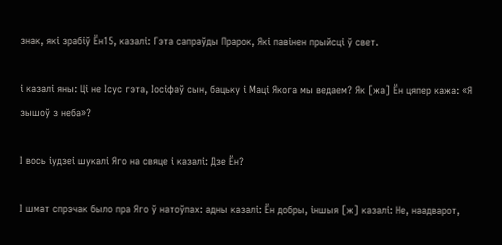знак, які зрабіў Ён15, казалі: Гэта сапраўды Прарок, Які павінен прыйсці ў свет.

і казалі яны: Ці не Ісус гэта, Іосіфаў сын, бацьку і Маці Якога мы ведаем? Як [жа] Ён цяпер кажа: «Я зышоў з неба»?

І вось іудзеі шукалі Яго на свяце і казалі: Дзе Ён?

І шмат спрэчак было пра Яго ў натоўпах: адны казалі: Ён добры, іншыя [ж] казалі: Не, наадварот,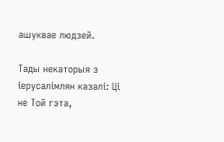ашуквае людзей.

Тады некаторыя з іерусалімлян казалі: Ці не Той гэта,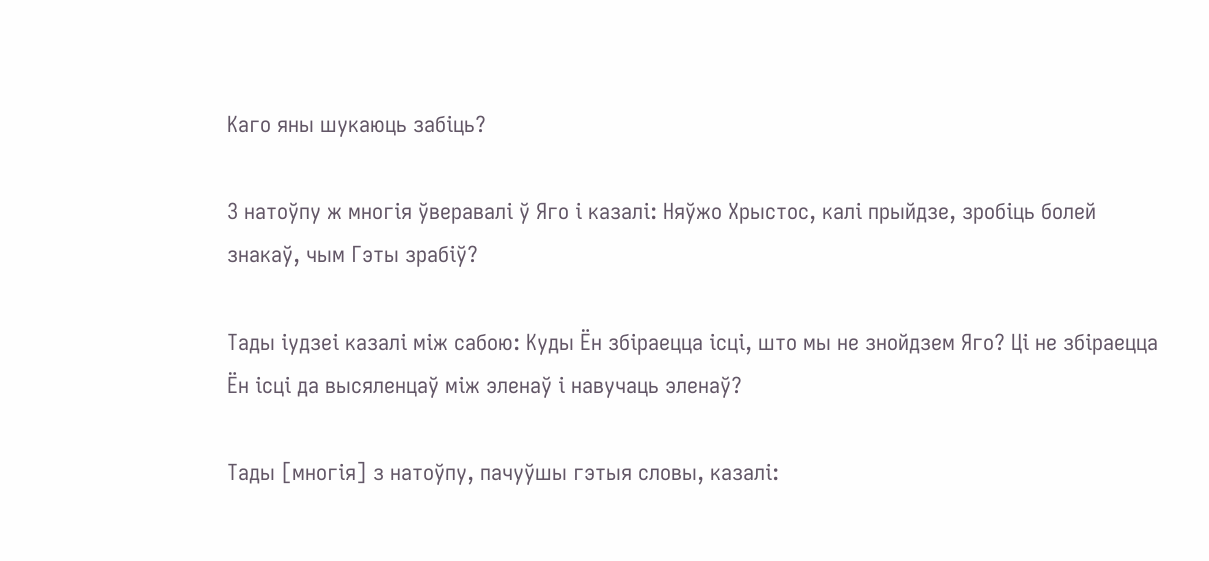Каго яны шукаюць забіць?

З натоўпу ж многія ўверавалі ў Яго і казалі: Няўжо Хрыстос, калі прыйдзе, зробіць болей знакаў, чым Гэты зрабіў?

Тады іудзеі казалі між сабою: Куды Ён збіраецца ісці, што мы не знойдзем Яго? Ці не збіраецца Ён ісці да высяленцаў між эленаў і навучаць эленаў?

Тады [многія] з натоўпу, пачуўшы гэтыя словы, казалі: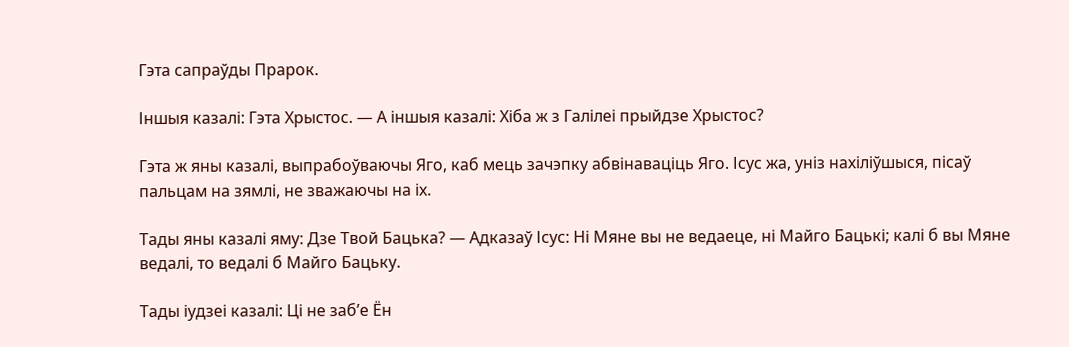Гэта сапраўды Прарок.

Іншыя казалі: Гэта Хрыстос. — А іншыя казалі: Хіба ж з Галілеі прыйдзе Хрыстос?

Гэта ж яны казалі, выпрабоўваючы Яго, каб мець зачэпку абвінаваціць Яго. Ісус жа, уніз нахіліўшыся, пісаў пальцам на зямлі, не зважаючы на іх.

Тады яны казалі яму: Дзе Твой Бацька? — Адказаў Ісус: Ні Мяне вы не ведаеце, ні Майго Бацькі; калі б вы Мяне ведалі, то ведалі б Майго Бацьку.

Тады іудзеі казалі: Ці не заб’е Ён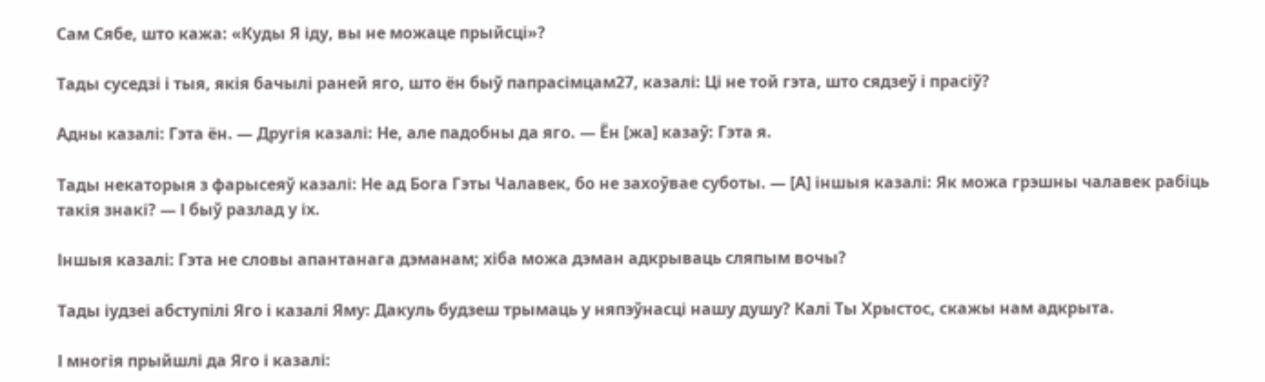Сам Сябе, што кажа: «Куды Я іду, вы не можаце прыйсці»?

Тады суседзі і тыя, якія бачылі раней яго, што ён быў папрасімцам27, казалі: Ці не той гэта, што сядзеў і прасіў?

Адны казалі: Гэта ён. — Другія казалі: Не, але падобны да яго. — Ён [жа] казаў: Гэта я.

Тады некаторыя з фарысеяў казалі: Не ад Бога Гэты Чалавек, бо не захоўвае суботы. — [А] іншыя казалі: Як можа грэшны чалавек рабіць такія знакі? — І быў разлад у іх.

Іншыя казалі: Гэта не словы апантанага дэманам; хіба можа дэман адкрываць сляпым вочы?

Тады іудзеі абступілі Яго і казалі Яму: Дакуль будзеш трымаць у няпэўнасці нашу душу? Калі Ты Хрыстос, скажы нам адкрыта.

І многія прыйшлі да Яго і казалі: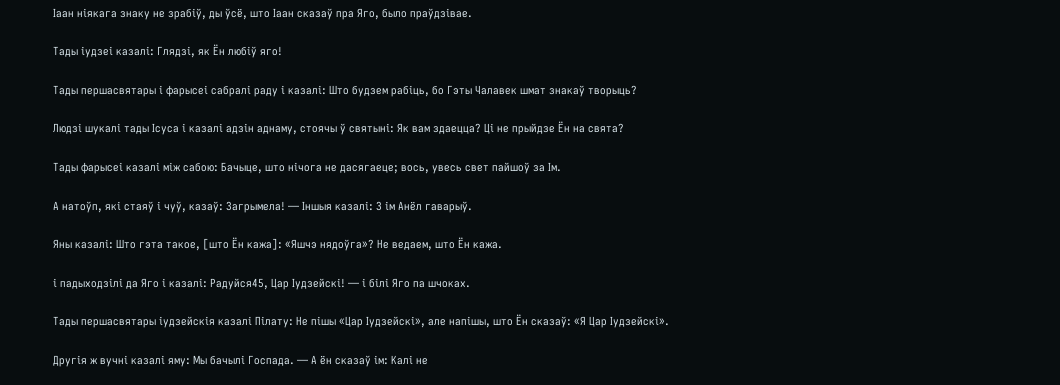Іаан ніякага знаку не зрабіў, ды ўсё, што Іаан сказаў пра Яго, было праўдзівае.

Тады іудзеі казалі: Глядзі, як Ён любіў яго!

Тады першасвятары і фарысеі сабралі раду і казалі: Што будзем рабіць, бо Гэты Чалавек шмат знакаў творыць?

Людзі шукалі тады Ісуса і казалі адзін аднаму, стоячы ў святыні: Як вам здаецца? Ці не прыйдзе Ён на свята?

Тады фарысеі казалі між сабою: Бачыце, што нічога не дасягаеце; вось, увесь свет пайшоў за Ім.

А натоўп, які стаяў і чуў, казаў: Загрымела! — Іншыя казалі: З ім Анёл гаварыў.

Яны казалі: Што гэта такое, [што Ён кажа]: «Яшчэ нядоўга»? Не ведаем, што Ён кажа.

і падыходзілі да Яго і казалі: Радуйся45, Цар Іудзейскі! — і білі Яго па шчоках.

Тады першасвятары іудзейскія казалі Пілату: Не пішы «Цар Іудзейскі», але напішы, што Ён сказаў: «Я Цар Іудзейскі».

Другія ж вучні казалі яму: Мы бачылі Госпада. — А ён сказаў ім: Калі не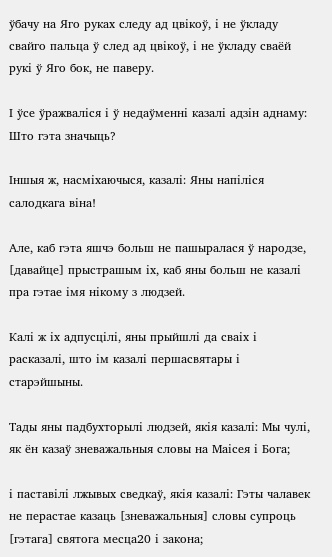ўбачу на Яго руках следу ад цвікоў, і не ўкладу свайго пальца ў след ад цвікоў, і не ўкладу сваёй рукі ў Яго бок, не паверу.

І ўсе ўражваліся і ў недаўменні казалі адзін аднаму: Што гэта значыць?

Іншыя ж, насміхаючыся, казалі: Яны напіліся салодкага віна!

Але, каб гэта яшчэ больш не пашыралася ў народзе, [давайце] прыстрашым іх, каб яны больш не казалі пра гэтае імя нікому з людзей.

Калі ж іх адпусцілі, яны прыйшлі да сваіх і расказалі, што ім казалі першасвятары і старэйшыны.

Тады яны падбухторылі людзей, якія казалі: Мы чулі, як ён казаў зневажальныя словы на Маісея і Бога;

і паставілі лжывых сведкаў, якія казалі: Гэты чалавек не перастае казаць [зневажальныя] словы супроць [гэтага] святога месца20 і закона;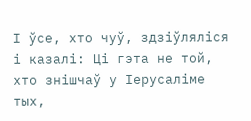І ўсе, хто чуў, здзіўляліся і казалі: Ці гэта не той, хто знішчаў у Іерусаліме тых,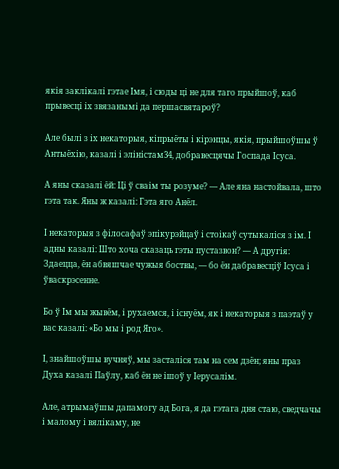якія заклікалі гэтае Імя, і сюды ці не для таго прыйшоў, каб прывесці іх звязанымі да першасвятароў?

Але былі з іх некаторыя, кіпрыёты і кірэнцы, якія, прыйшоўшы ў Антыёхію, казалі і эліністам34, добравесцячы Госпада Ісуса.

А яны сказалі ёй: Ці ў сваім ты розуме? — Але яна настойвала, што гэта так. Яны ж казалі: Гэта яго Анёл.

І некаторыя з філосафаў эпікурэйцаў і стоікаў сутыкаліся з ім. І адны казалі: Што хоча сказаць гэты пустазвон? — А другія: Здаецца, ён абвяшчае чужыя боствы, — бо ён дабравесціў Ісуса і ўваскрэсенне.

Бо ў Ім мы жывём, і рухаемся, і існуём, як і некаторыя з паэтаў у вас казалі: «Бо мы і род Яго».

І, знайшоўшы вучняў, мы засталіся там на сем дзён; яны праз Духа казалі Паўлу, каб ён не ішоў у Іерусалім.

Але, атрымаўшы дапамогу ад Бога, я да гэтага дня стаю, сведчачы і малому і вялікаму, не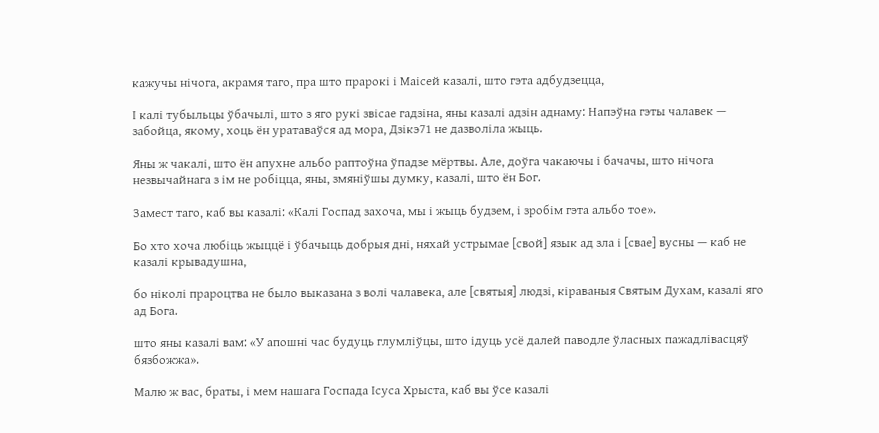кажучы нічога, акрамя таго, пра што прарокі і Маісей казалі, што гэта адбудзецца,

І калі тубыльцы ўбачылі, што з яго рукі звісае гадзіна, яны казалі адзін аднаму: Напэўна гэты чалавек — забойца, якому, хоць ён уратаваўся ад мора, Дзікэ71 не дазволіла жыць.

Яны ж чакалі, што ён апухне альбо раптоўна ўпадзе мёртвы. Але, доўга чакаючы і бачачы, што нічога незвычайнага з ім не робіцца, яны, змяніўшы думку, казалі, што ён Бог.

Замест таго, каб вы казалі: «Калі Госпад захоча, мы і жыць будзем, і зробім гэта альбо тое».

Бо хто хоча любіць жыццё і ўбачыць добрыя дні, няхай устрымае [свой] язык ад зла і [свае] вусны — каб не казалі крывадушна,

бо ніколі прароцтва не было выказана з волі чалавека, але [святыя] людзі, кіраваныя Святым Духам, казалі яго ад Бога.

што яны казалі вам: «У апошні час будуць глумліўцы, што ідуць усё далей паводле ўласных пажадлівасцяў бязбожжа».

Малю ж вас, браты, і мем нашага Госпада Ісуса Хрыста, каб вы ўсе казалі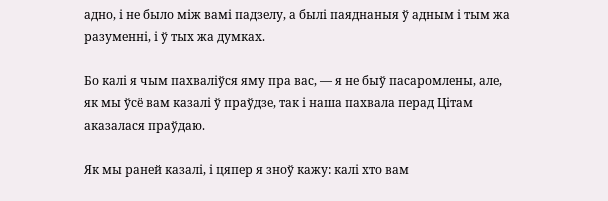адно, і не было між вамі падзелу, а былі паяднаныя ў адным і тым жа разуменні, і ў тых жа думках.

Бо калі я чым пахваліўся яму пра вас, — я не быў пасаромлены, але, як мы ўсё вам казалі ў праўдзе, так і наша пахвала перад Цітам аказалася праўдаю.

Як мы раней казалі, і цяпер я зноў кажу: калі хто вам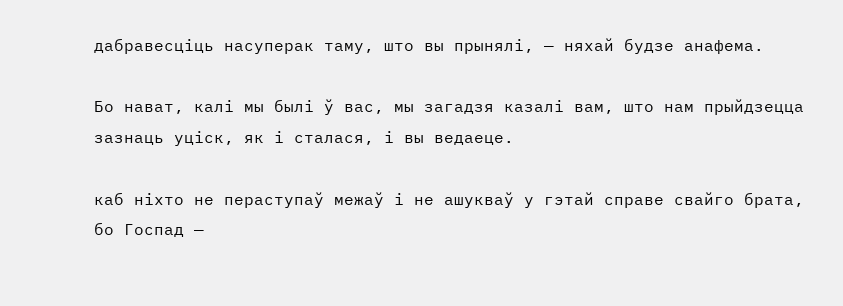дабравесціць насуперак таму, што вы прынялі, — няхай будзе анафема.

Бо нават, калі мы былі ў вас, мы загадзя казалі вам, што нам прыйдзецца зазнаць уціск, як і сталася, і вы ведаеце.

каб ніхто не пераступаў межаў і не ашукваў у гэтай справе свайго брата, бо Госпад —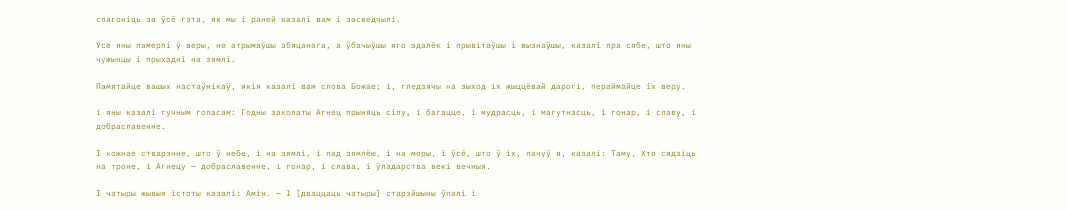спагоніць за ўсё гэта, як мы і раней казалі вам і засведчылі.

Усе яны памерлі ў веры, не атрымаўшы абяцанага, а ўбачыўшы яго здалёк і прывітаўшы і вызнаўшы, казалі пра сябе, што яны чужынцы і прыхадні на зямлі.

Памятайце вашых настаўнікаў, якія казалі вам слова Божае; і, гледзячы на зыход іх жыццёвай дарогі, пераймайце іх веру.

і яны казалі гучным голасам: Годны заколаты Агнец прыняць сілу, і багацце, і мудрасць, і магутнасць, і гонар, і славу, і добраславенне.

І кожнае стварэнне, што ў небе, і на зямлі, і пад зямлёю, і на моры, і ўсё, што ў іх, пачуў я, казалі: Таму, Хто сядзіць на троне, і Агнецу — добраславенне, і гонар, і слава, і ўладарства векі вечныя.

І чатыры жывыя істоты казалі: Амін. — І [дваццаць чатыры] старэйшыны ўпалі і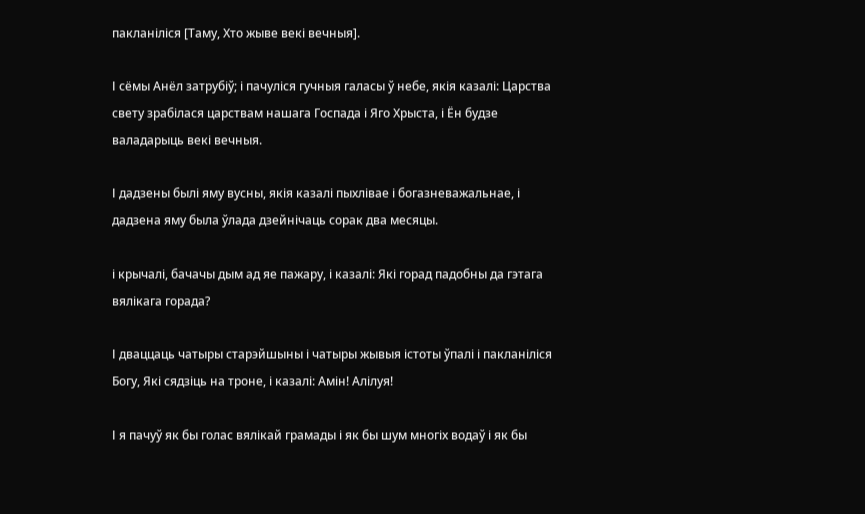пакланіліся [Таму, Хто жыве векі вечныя].

І сёмы Анёл затрубіў; і пачуліся гучныя галасы ў небе, якія казалі: Царства свету зрабілася царствам нашага Госпада і Яго Хрыста, і Ён будзе валадарыць векі вечныя.

І дадзены былі яму вусны, якія казалі пыхлівае і богазневажальнае, і дадзена яму была ўлада дзейнічаць сорак два месяцы.

і крычалі, бачачы дым ад яе пажару, і казалі: Які горад падобны да гэтага вялікага горада?

І дваццаць чатыры старэйшыны і чатыры жывыя істоты ўпалі і пакланіліся Богу, Які сядзіць на троне, і казалі: Амін! Алілуя!

І я пачуў як бы голас вялікай грамады і як бы шум многіх водаў і як бы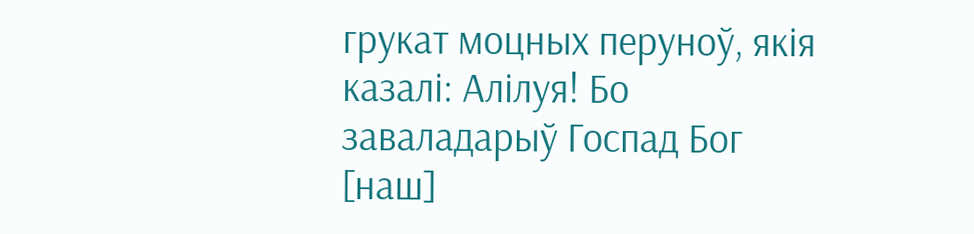грукат моцных перуноў, якія казалі: Алілуя! Бо заваладарыў Госпад Бог [наш]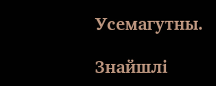Усемагутны.

Знайшлі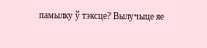памылку ў тэксце? Вылучыце яе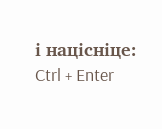і націсніце: Ctrl + Enter